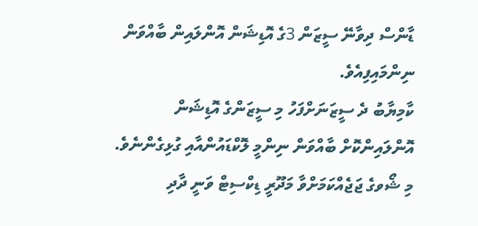ޑާންސް ދިވާނޭ ސީޒަން 3ގެ އޮޑިޝަން އޮންލައިން ބާއްވަން ނިންމައިފިއެވެ.
ކާމިޔާބު ދެ ސީޒަނަށްފަހު މި ސީޒަންގެ އޮޑިޝަން އޮންލައިންކޮށް ބާއްވަން ނިންމީ ލޮކްޑައުންއާއި ގުޅިގެންނެވެ.
މި ޝޯވގެ ޖަޖެއްކަމަށްވާ މަދޫރީ ޑިކްސިޓް ވަނީ ދާދި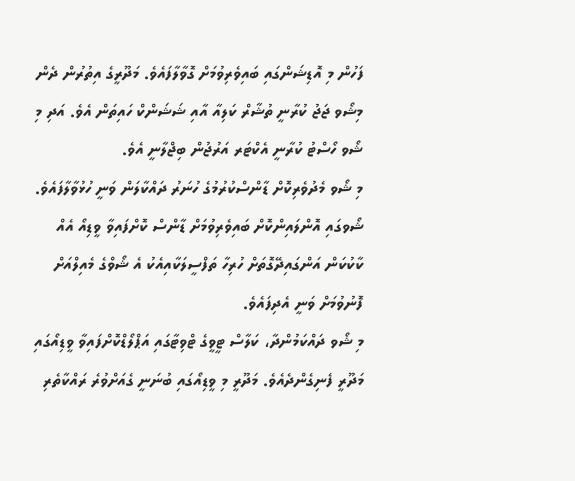ފަހުން މި އޮޑިޝަންގައި ބައިވެރިވުމަށް ގޮވާލާފައެވެ. މަދޫރީގެ އިތުރުން ދެން މިޝޯވ ޖަޖު ކުރާނީ ތުޝާރް ކަލިއާ އާއި ޝަޝަންކް ހައިތަން އެވެ. އަދި މި ޝޯވ ހޯސްޓު ކުރާނީ އެކްޓަރ އަރުޖުން ބިޖްލާނީ އެވެ.
މި ޝޯވ މެދުވެރިކޮށް ޑާންސްކުރުމުގެ ހުނަރު ދައްކާލަން ވަނީ ހުޅުވާލާފައެވެ. ޝޯވގައި އޮންލައިންކޮށް ބައިވެރިވުމަށް ޑާންސް ކޮށްފައިވާ ވީޑިއޯ އެއް ކާކުކަން އަންގައިދޭގޮތަށް ހުރިހާ ތަފްސީލަކާއިއެކު އެ ޝޯވްގެ މެއިލްއަށް ފޮނުވުމަށް ވަނީ އެދިފައެވެ.
މި ޝޯވ ދައްކަމުންދާ، ކަލާސް ޓީވީގެ ޓްވިޓާގައި އަޕްލޯޑްކޮށްފައިވާ ވީޑިއޯގައި މަދޫރީ ފެނިގެންދެއެވެ. މަދޫރީ މި ވީޑިއޯގައި ބުނަނީ ގެއަށްވުރެ ރައްކާތެރި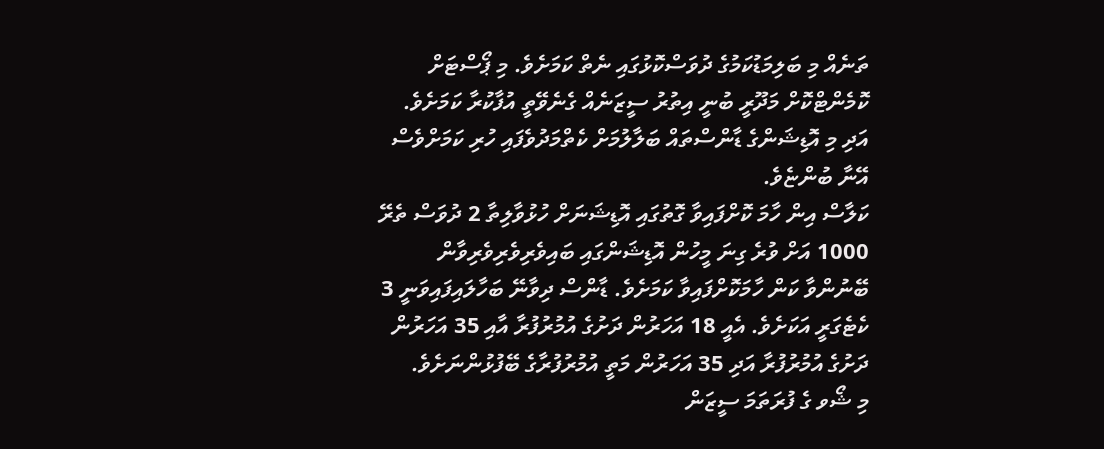ތަނެއް މި ބަލިމަޑުކަމުގެ ދުވަސްކޮޅުގައި ނެތް ކަމަށެވެ. މި ޕޯސްޓަށް ކޮމެންޓްކޮށް މަދޫރީ ބުނީ އިތުރު ސީޒަނެއް ގެނެވޭތީ އުފާކުރާ ކަމަށެވެ. އަދި މި އޮޑިޝަންގެ ޑާންސްތައް ބަލާލުމަށް ކެތްމަދުވެފައި ހުރި ކަމަށްވެސް އޭނާ ބުންޏެވެ.
ކަލާސް އިން ހާމަ ކޮށްފައިވާ ގޮތުގައި އޮޑިޝަނަށް ހުޅުވާލިތާ 2 ދުވަސް ތެރޭ 1000 އަށް ވުރެ ގިނަ މީހުން އޮޑިޝަންގައި ބައިވެރިވެރިވެރިވާން ބޭނުންވާ ކަން ހާމަކޮށްފައިވާ ކަމަށެވެ. ޑާންސް ދިވާނޭ ބަހާލައިފައިވަނީ 3 ކެޓެގަރީ އަކަށެވެ. އެއީ 18 އަހަރުން ދަށުގެ އުމުރުފުރާ އާއި 35 އަހަރުން ދަށުގެ އުމުރުފުރާ އަދި 35 އަހަރުން މަތީ އުމުރުފުރާގެ ބޭފުޅުންނަށެވެ.
މި ޝޯވ ގެ ފުރަތަމަ ސީޒަން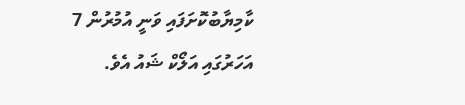ކާމިޔާބުކޮށަފައި ވަނީ އުމުރުން 7 އަހަރުގައި އަލޯކް ޝައު އެވެ.